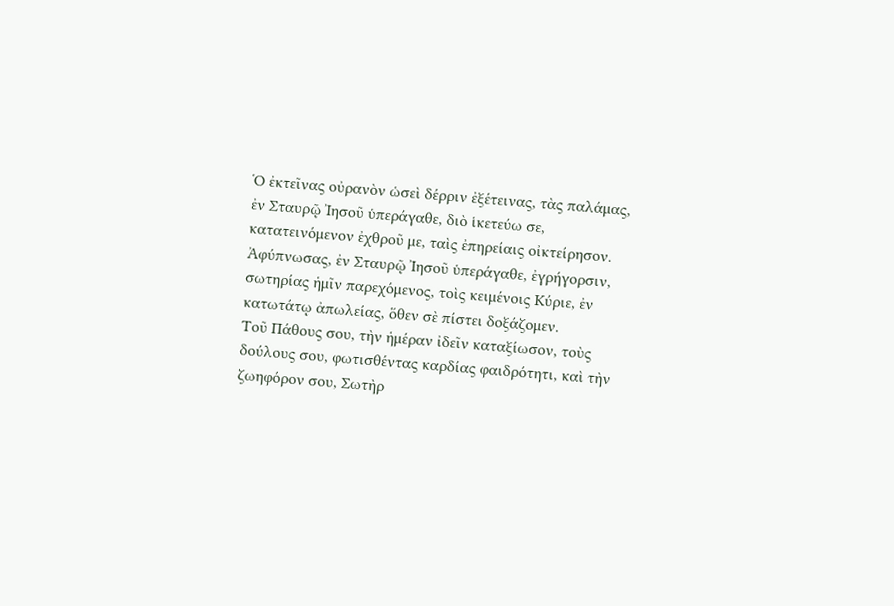Ὁ ἐκτεῖνας οὐρανὸν ὡσεὶ δέρριν ἐξέτεινας, τὰς παλάμας, ἐν Σταυρῷ Ἰησοῦ ὑπεράγαθε, διὸ ἱκετεύω σε, κατατεινόμενον ἐχθροῦ με, ταὶς ἐπηρείαις οἰκτείρησον.
Ἀφύπνωσας, ἐν Σταυρῷ Ἰησοῦ ὑπεράγαθε, ἐγρήγορσιν, σωτηρίας ἡμῖν παρεχόμενος, τοὶς κειμένοις Κύριε, ἐν κατωτάτῳ ἀπωλείας, ὅθεν σὲ πίστει δοξάζομεν.
Τοῦ Πάθους σου, τὴν ἡμέραν ἰδεῖν καταξίωσον, τοὺς δούλους σου, φωτισθέντας καρδίας φαιδρότητι, καὶ τὴν ζωηφόρον σου, Σωτὴρ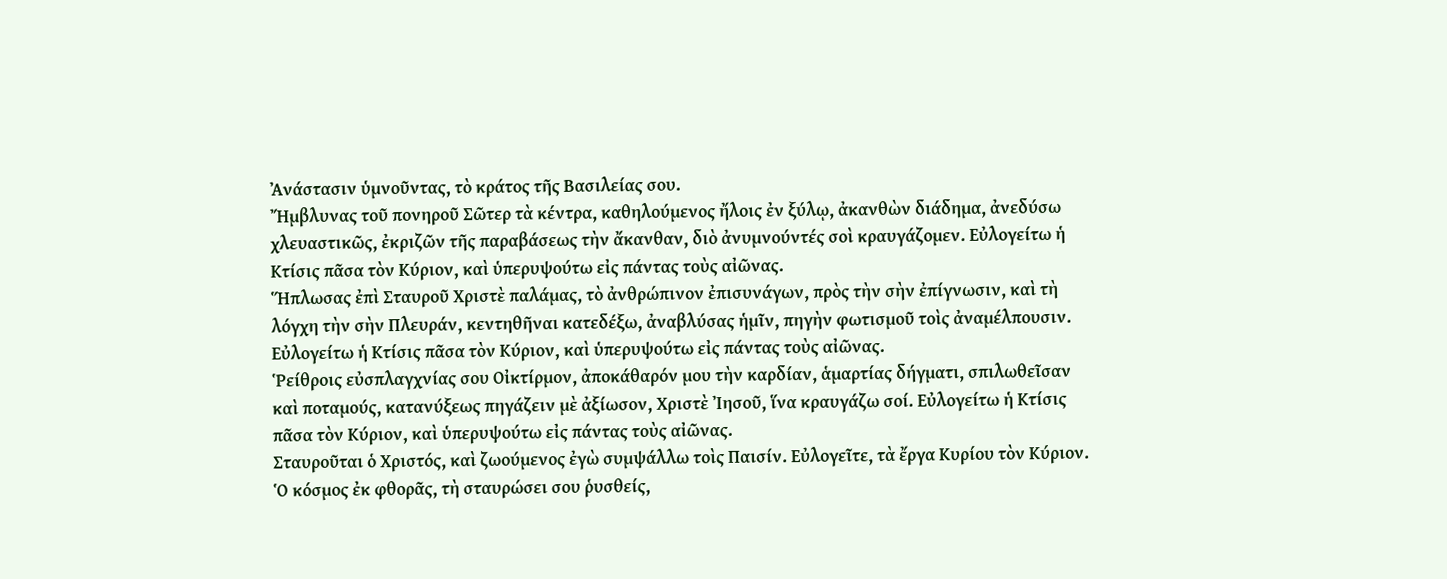Ἀνάστασιν ὑμνοῦντας, τὸ κράτος τῆς Βασιλείας σου.
Ἤμβλυνας τοῦ πονηροῦ Σῶτερ τὰ κέντρα, καθηλούμενος ἤλοις ἐν ξύλῳ, ἀκανθὼν διάδημα, ἀνεδύσω χλευαστικῶς, ἐκριζῶν τῆς παραβάσεως τὴν ἄκανθαν, διὸ ἀνυμνούντές σοὶ κραυγάζομεν. Εὐλογείτω ἡ Κτίσις πᾶσα τὸν Κύριον, καὶ ὑπερυψούτω εἰς πάντας τοὺς αἰῶνας.
Ἥπλωσας ἐπὶ Σταυροῦ Χριστὲ παλάμας, τὸ ἀνθρώπινον ἐπισυνάγων, πρὸς τὴν σὴν ἐπίγνωσιν, καὶ τὴ λόγχη τὴν σὴν Πλευράν, κεντηθῆναι κατεδέξω, ἀναβλύσας ἡμῖν, πηγὴν φωτισμοῦ τοὶς ἀναμέλπουσιν. Εὐλογείτω ἡ Κτίσις πᾶσα τὸν Κύριον, καὶ ὑπερυψούτω εἰς πάντας τοὺς αἰῶνας.
Ῥείθροις εὐσπλαγχνίας σου Οἰκτίρμον, ἀποκάθαρόν μου τὴν καρδίαν, ἁμαρτίας δήγματι, σπιλωθεῖσαν καὶ ποταμούς, κατανύξεως πηγάζειν μὲ ἀξίωσον, Χριστὲ Ἰησοῦ, ἵνα κραυγάζω σοί. Εὐλογείτω ἡ Κτίσις πᾶσα τὸν Κύριον, καὶ ὑπερυψούτω εἰς πάντας τοὺς αἰῶνας.
Σταυροῦται ὁ Χριστός, καὶ ζωούμενος ἐγὼ συμψάλλω τοὶς Παισίν. Εὐλογεῖτε, τὰ ἔργα Κυρίου τὸν Κύριον.
Ὁ κόσμος ἐκ φθορᾶς, τὴ σταυρώσει σου ῥυσθείς,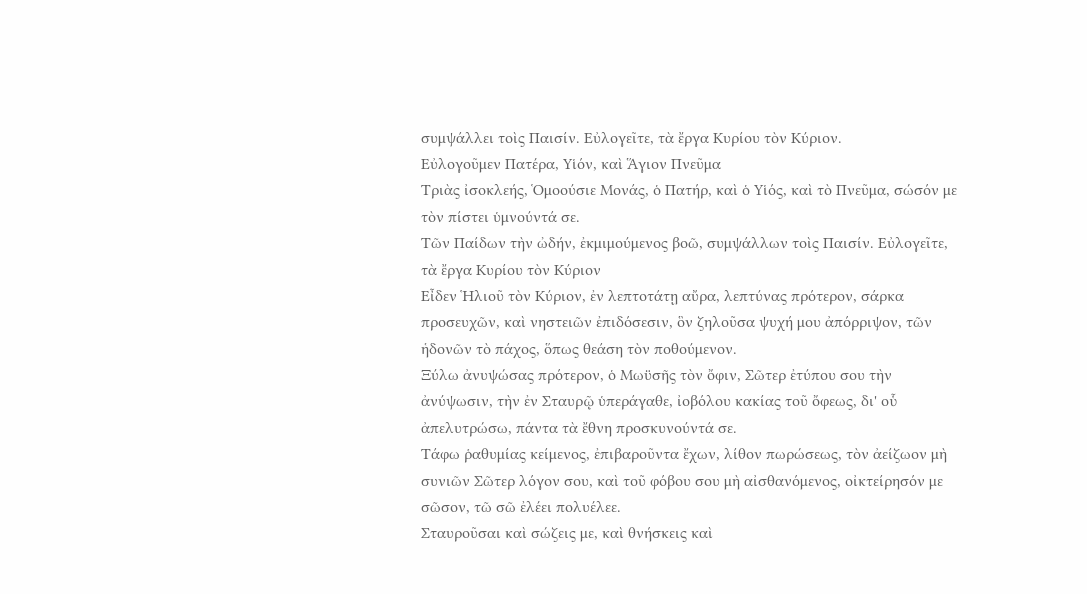συμψάλλει τοὶς Παισίν. Εὐλογεῖτε, τὰ ἔργα Κυρίου τὸν Κύριον.
Εὐλογοῦμεν Πατέρα, Υἱόν, καὶ Ἅγιον Πνεῦμα
Τριὰς ἰσοκλεής, Ὁμοούσιε Μονάς, ὁ Πατήρ, καὶ ὁ Υἱός, καὶ τὸ Πνεῦμα, σώσόν με τὸν πίστει ὑμνούντά σε.
Τῶν Παίδων τὴν ὠδήν, ἐκμιμούμενος βοῶ, συμψάλλων τοὶς Παισίν. Εὐλογεῖτε, τὰ ἔργα Κυρίου τὸν Κύριον
Εἶδεν Ἡλιοῦ τὸν Κύριον, ἐν λεπτοτάτῃ αὔρα, λεπτύνας πρότερον, σάρκα προσευχῶν, καὶ νηστειῶν ἐπιδόσεσιν, ὃν ζηλοῦσα ψυχή μου ἀπόρριψον, τῶν ἡδονῶν τὸ πάχος, ὅπως θεάση τὸν ποθούμενον.
Ξύλω ἀνυψώσας πρότερον, ὁ Μωϋσῆς τὸν ὄφιν, Σῶτερ ἐτύπου σου τὴν ἀνύψωσιν, τὴν ἐν Σταυρῷ ὑπεράγαθε, ἰοβόλου κακίας τοῦ ὄφεως, δι' οὗ ἀπελυτρώσω, πάντα τὰ ἔθνη προσκυνούντά σε.
Τάφω ῥαθυμίας κείμενος, ἐπιβαροῦντα ἔχων, λίθον πωρώσεως, τὸν ἀείζωον μὴ συνιῶν Σῶτερ λόγον σου, καὶ τοῦ φόβου σου μὴ αἰσθανόμενος, οἰκτείρησόν με σῶσον, τῶ σῶ ἐλέει πολυέλεε.
Σταυροῦσαι καὶ σώζεις με, καὶ θνήσκεις καὶ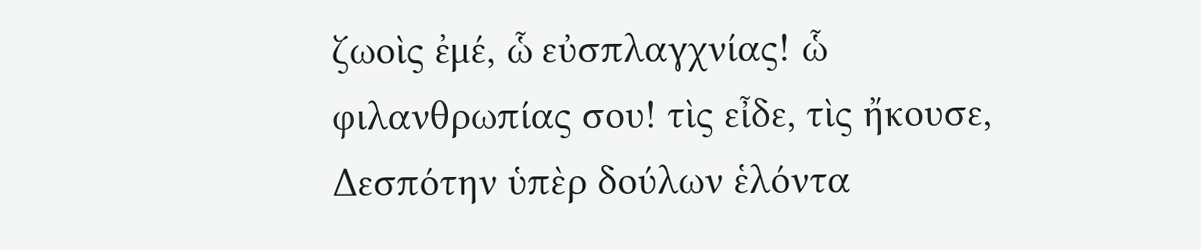ζωοὶς ἐμέ, ὧ εὐσπλαγχνίας! ὧ φιλανθρωπίας σου! τὶς εἶδε, τὶς ἤκουσε, Δεσπότην ὑπὲρ δούλων ἑλόντα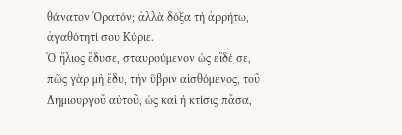θάνατον Ὁρατόν; ἀλλὰ δόξα τὴ ἀρρήτω, ἀγαθότητί σου Κύριε.
Ὁ ἥλιος ἔδυσε, σταυρούμενον ὡς εἴδέ σε, πῶς γὰρ μὴ ἔδυ, τὴν ὕβριν αἰσθόμενος, τοῦ Δημιουργοῦ αὐτοῦ, ὡς καὶ ἡ κτίσις πᾶσα,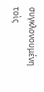συγκλονουμένη τοὶς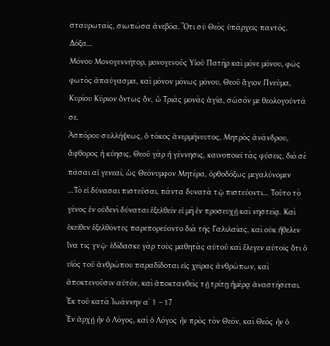σταυρωταίς, σιωπῶσα ἀνεβόα. Ὅτι σὺ Θεὸς ὑπάρχεις παντός.
Δόξα...
Μόνου Μονογεννῆτορ, μονογενοῦς Υἱοῦ Πατὴρ καὶ μόνε μόνου, φῶς φωτὸς ἀπαύγασμα, καὶ μόνον μόνως μόνου, Θεοῦ ἅγιον Πνεῦμα, Κυρίου Κύριον ὄντως ὅν, ὧ Τριάς μονὰς ἁγία, σώσόν με θεολογούντά σε.
Ἀσπόρου συλλήψεως, ὁ τόκος ἀνερμήνευτος, Μητρὸς ἀνάνδρου, ἄφθορος ἡ κύησις, Θεοῦ γὰρ ἡ γέννησις, καινοποιεῖ τὰς φύσεις, διὸ σὲ πᾶσαι αἱ γενεαί, ὡς Θεόνυμφον Μητέρα, ὀρθοδόξως μεγαλύνομεν
...Τὸ εἰ δύνασαι πιστεῦσαι, πάντα δυνατὰ τῷ πιστεύοντι... Τοῦτο τὸ γένος ἐν οὐδενὶ δύναται ἐξελθεῖν εἰ μὴ ἐν προσευχῇ καὶ νηστείᾳ. Καὶ ἐκεῖθεν ἐξελθόντες παρεπορεύοντο διὰ τῆς Γαλιλαίας, καὶ οὐκ ἤθελεν ἵνα τις γνῷ· ἐδίδασκε γὰρ τοὺς μαθητὰς αὐτοῦ καὶ ἔλεγεν αὐτοῖς ὅτι ὁ υἱὸς τοῦ ἀνθρώπου παραδίδοται εἰς χεῖρας ἀνθρώπων, καὶ ἀποκτενοῦσιν αὐτόν, καὶ ἀποκτανθεὶς τῇ τρίτῃ ἡμέρᾳ ἀναστήσεται.
Ἐκ τοῦ κατὰ Ἰωάννην α΄ 1 – 17
Ἐν ἀρχῇ ἦν ὁ Λόγος, καὶ ὁ Λόγος ἦν πρὸς τὸν Θεόν, καὶ Θεὸς ἦν ὁ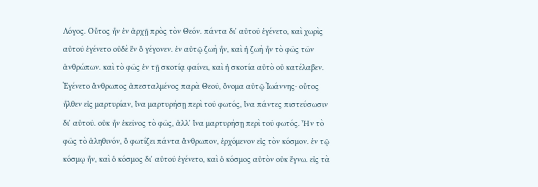Λόγος. Οὗτος ἦν ἐν ἀρχῇ πρὸς τὸν Θεόν. πάντα δι' αὐτοῦ ἐγένετο, καὶ χωρὶς αὐτοῦ ἐγένετο οὐδὲ ἕν ὃ γέγονεν. ἐν αὐτῷ ζωὴ ἦν, καὶ ἡ ζωὴ ἦν τὸ φῶς τῶν ἀνθρώπων. καὶ τὸ φῶς ἐν τῇ σκοτίᾳ φαίνει, καὶ ἡ σκοτία αὐτὸ οὐ κατέλαβεν. Ἐγένετο ἄνθρωπος ἀπεσταλμένος παρὰ Θεοῦ, ὄνομα αὐτῷ Ἰωάννης· οὗτος ἦλθεν εἰς μαρτυρίαν, ἵνα μαρτυρήσῃ περὶ τοῦ φωτός, ἵνα πάντες πιστεύσωσιν δι' αὐτοῦ. οὐκ ἦν ἐκεῖνος τὸ φῶς, ἀλλ' ἵνα μαρτυρήσῃ περὶ τοῦ φωτός. Ἦν τὸ φῶς τὸ ἀληθινόν, ὃ φωτίζει πάντα ἄνθρωπον, ἐρχόμενον εἰς τὸν κόσμον. ἐν τῷ κόσμῳ ἦν, καὶ ὁ κόσμος δι' αὐτοῦ ἐγένετο, καὶ ὁ κόσμος αὐτὸν οὐκ ἔγνω. εἰς τὰ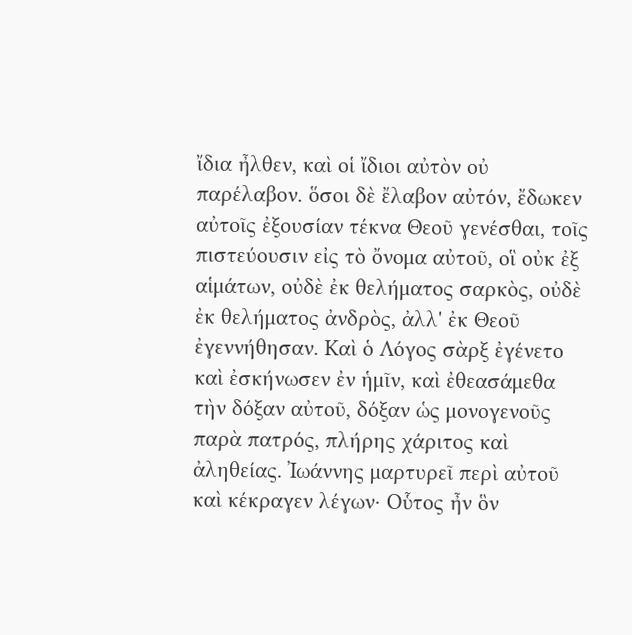ἴδια ἦλθεν, καὶ οἱ ἴδιοι αὐτὸν οὐ παρέλαβον. ὅσοι δὲ ἔλαβον αὐτόν, ἔδωκεν αὐτοῖς ἐξουσίαν τέκνα Θεοῦ γενέσθαι, τοῖς πιστεύουσιν εἰς τὸ ὄνομα αὐτοῦ, οἳ οὐκ ἐξ αἱμάτων, οὐδὲ ἐκ θελήματος σαρκὸς, οὐδὲ ἐκ θελήματος ἀνδρὸς, ἀλλ' ἐκ Θεοῦ ἐγεννήθησαν. Καὶ ὁ Λόγος σὰρξ ἐγένετο καὶ ἐσκήνωσεν ἐν ἡμῖν, καὶ ἐθεασάμεθα τὴν δόξαν αὐτοῦ, δόξαν ὡς μονογενοῦς παρὰ πατρός, πλήρης χάριτος καὶ ἀληθείας. Ἰωάννης μαρτυρεῖ περὶ αὐτοῦ καὶ κέκραγεν λέγων· Οὗτος ἦν ὃν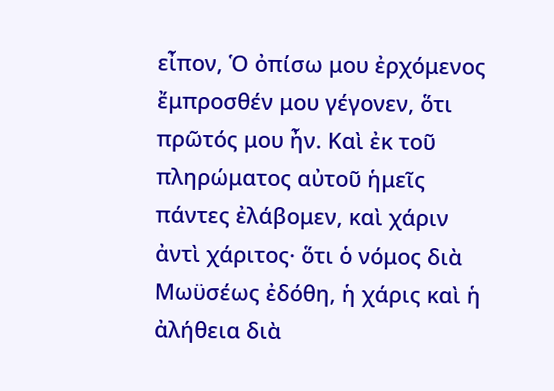εἶπον, Ὁ ὀπίσω μου ἐρχόμενος ἔμπροσθέν μου γέγονεν, ὅτι πρῶτός μου ἦν. Καὶ ἐκ τοῦ πληρώματος αὐτοῦ ἡμεῖς πάντες ἐλάβομεν, καὶ χάριν ἀντὶ χάριτος· ὅτι ὁ νόμος διὰ Μωϋσέως ἐδόθη, ἡ χάρις καὶ ἡ ἀλήθεια διὰ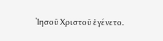Ἰησοῦ Χριστοῦ ἐγένετο.